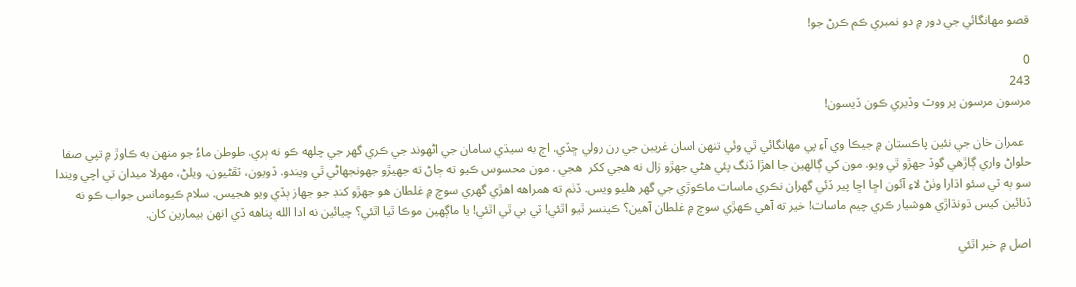قصو مهانگائي جي دور ۾ دو نمبري ڪم ڪرڻ جو!

0
243
مرسون مرسون پر ووٽ وڏيري ڪون ڏيسون!

  عمران خان جي نئين پاڪستان ۾ جيڪا وي آءِ پي مهانگائي ٿي وئي تنهن اسان غريبن جي رن رولي ڇڏي. اڄ به سيڌي سامان جي اڻهوند جي ڪري گهر جي چلهه ڪو نه ٻري. طوطن ماءُ جو منهن به ڪاوڙ ۾ تپي صفا  حلواڻ واري ڳاڙهي گوڏ جهڙو ٿي ويو. مون کي ڳالهين جا اهڙا ڏنگ پئي هڻي جهڙو زال نه هجي ککر  هجي . مون محسوس ڪيو ته ڄاڻ ته جهيڙو جهونجهاڻي ٿي ويندو. ڏويون، ٽڦڻيون، ويلڻ، مهرلا ميدان تي اچي ويندا سو ٻه ٽي سئو اڌارا وٺڻ لاءِ آئون اڇا اڇا پير ڏئي گهران نڪري ماسات ماڪوڙي جي گهر هليو ويس. ڏٺم ته همراهه اهڙي گهري سوچ ۾ غلطان هو جهڙو کنڊ جو جهاز ٻڏي ويو هجيس. سلام ڪيومانس جواب ڪو نه ڏنائين کيس ڌونڌاڙي هوشيار ڪري چيم ماسات! خير ته آهي ڪهڙي سوچ ۾ غلطان آهين؟ ڪينسر ٿيو اٿئي! ٽي بي ٿي اٿئي! يا ماڳهين موڪا ٿيا اٿئي؟ چيائين نه ادا الله پناهه ڏي انهن بيمارين کان.

اصل ۾ خبر اٿئي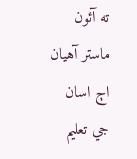ته آئون ماستر آهيان اڄ اسان جي تعليم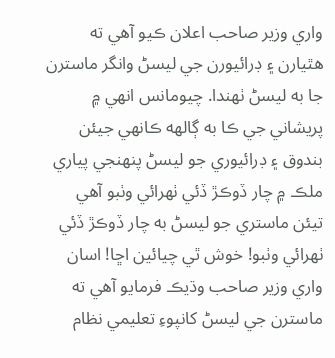واري وزير صاحب اعلان ڪيو آهي ته هٿيارن ۽ ڊرائيورن جي ليسڻ وانگر ماسترن جا به ليسڻ ٺهندا. چيومانس انهي ۾ پريشاني جي ڪا به ڳالهه ڪانهي جيئن بندوق ۽ ڊرائيوري جو ليسڻ پنهنجي پياري ملڪ ۾ چار ڏوڪڙ ڏئي ٺهرائي وٺبو آهي تيئن ماستري جو ليسڻ به چار ڏوڪڙ ڏئي ٺهرائي وٺبو! خوش ٿي چيائين اڇا! اسان واري وزير صاحب وڌيڪ فرمايو آهي ته ماسترن جي ليسڻ کانپوءِ تعليمي نظام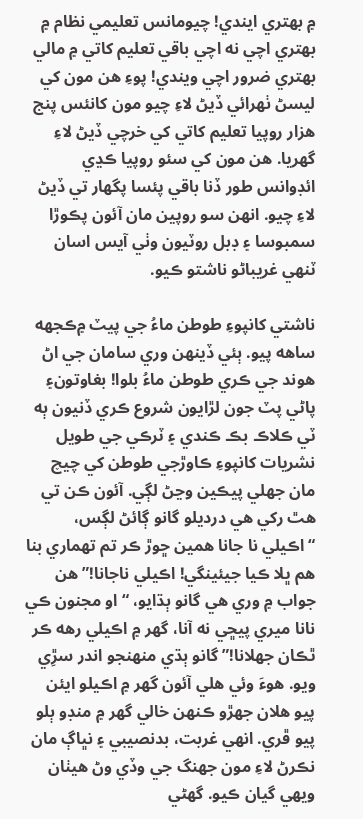۾ بهتري ايندي! چيومانس تعليمي نظام ۾ بهتري اچي نه اچي باقي تعليم کاتي ۾ مالي بهتري ضرور اچي ويندي! پوءِ هن مون کي ليسڻ ٺهرائي ڏيڻ لاءِ چيو مون کانئس پنج هزار روپيا تعليم کاتي کي خرچي ڏيڻ لاءِ گهريا. هن مون کي سئو روپيا ڪڍي ائڊوانس طور ڏنا باقي پئسا پگهار تي ڏيڻ لاءِ چيو. انهن سو روپين مان آئون پڪوڙا سمبوسا ۽ ڊبل روٽيون وٺي آيس اسان ٽنهي غريباڻو ناشتو ڪيو.

ناشتي کانپوءِ طوطن ماءُ جي پيٽ ۾ڪجهه  ساهه پيو. ٻئي ڏينهن وري سامان جي اڻ هوند جي ڪري طوطن ماءُ بلوا! بغاوتون۽ پاڻي پٽ جون لڙايون شروع ڪري ڏنيون ٻه ٽي ڪلاڪ بڪ ڪندي ۽ ٽرڪي جي طويل نشريات کانپوءِ ڪاوڙجي طوطن کي چيچ مان جهلي پيڪين وڃڻ لڳي. آئون ڪن تي هٿ رکي هي درديلو گانو ڳائڻ لڳس، “اڪيلي نا جانا همين ڇوڙ ڪر تم تهماري بنا هم ڀلا ڪيا جيئينگي! اڪيلي ناجانا!” هن جواب ۾ وري هي گانو ٻڌايو، “او مجنون ڪي نانا ميري پيڇي نه آنا، گهر ۾ اڪيلي رهه ڪر ٿڪان جهلانا!” گانو ٻڌي منهنجو اندر سڙِي ويو. هوءَ وئي هلي آئون گهر ۾ اڪيلو ايئن پيو هلان جهڙو ڪنهن خالي گهر ۾ منڊو ٻلو پيو ڦري. انهي غربت، بدنصيبي ۽ نڀاڳ مان نڪرڻ لاءِ مون جهنگ جي وڏي وڻ هيٺان ويهي گيان ڪيو. گهڻي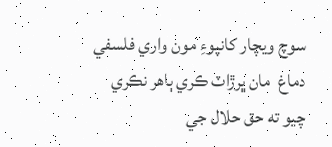سوچ ويچار کانپوءِ مون واري فلسفي دماغ  مان ڀرڙاٽ ڪري ٻاهر نڪري چيو ته حق حلال جي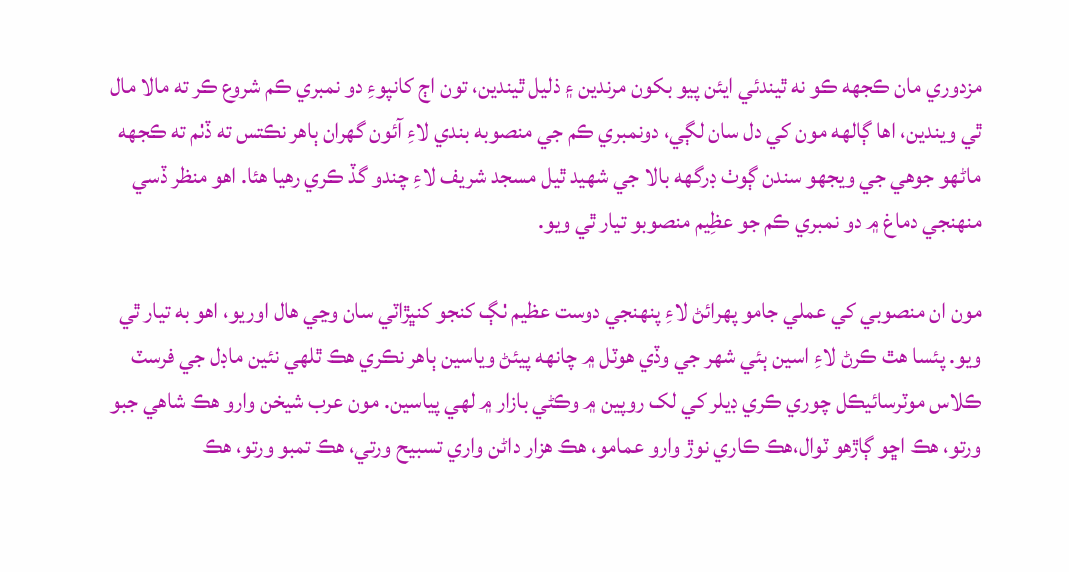مزدوري مان ڪجهه ڪو نه ٿيندئي ايئن پيو بکون مرندين ۽ ذليل ٿيندين، تون اڄ کانپوءِ دو نمبري ڪم شروع ڪر ته مالا مال ٿي ويندين، اها ڳالهه مون کي دل سان لڳي، دونمبري ڪم جي منصوبه بندي لاءِ آئون گهران ٻاهر نڪتس ته ڏٺم ته ڪجهه ماڻهو جوهي جي ويجهو سندن ڳوٺ ڊرگهه بالا جي شهيد ٿيل مسجد شريف لاءِ چندو گڏ ڪري رهيا هئا. اهو منظر ڏسي منهنجي دماغ ۾ دو نمبري ڪم جو عظِيم منصوبو تيار ٿي ويو.

مون ان منصوبي کي عملي جامو پهرائڻ لاءِ پنهنجي دوست عظيم ٺڳ کنجو کنڀڙاٽي سان وڃي هال اوريو، اهو به تيار ٿي ويو. پئسا هٿ ڪرڻ لاءِ اسين ٻئي شهر جي وڏي هوٽل ۾ چانهه پيئڻ وياسين ٻاهر نڪري هڪ ٿلهي نئين ماڊل جي فرسٽ ڪلاس موٽرسائيڪل چوري ڪري ڊيلر کي لک روپين ۾ وڪڻي بازار ۾ لهي پياسين. مون عرب شيخن وارو هڪ شاهي جبو ورتو، هڪ اڇو ڳاڙهو ٽوال،هڪ ڪاري نوڙ وارو عمامو، هڪ هزار داڻن واري تسبيح ورتي، هڪ تمبو ورتو، هڪ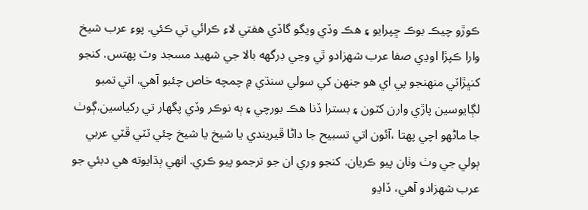ڪوڙو چيڪ بوڪ ڇپرايو ۽ هڪ وڏي ويگو گاڏي هفتي لاءِ ڪرائي تي ڪئي. پوءِ عرب شيخ وارا ڪپڙا اوڍي صفا عرب شهزادو ٿي وڃي ڊرگهه بالا جي شهيد مسجد وٽ پهتس. کنجو کنڀڙاٽي منهنجو پي اي هو جنهن کي سولي سنڌي ۾ چمچه خاص چئبو آهي. اتي تمبو لڳايوسين پاڙي وارن کٽون ۽ بسترا ڏنا هڪ بورچي ۽ ٻه نوڪر وڏي پگهار تي رکياسين.ڳوٺ جا ماڻهو اچي پهتا ،آئون اتي تسبيح جا داڻا ڦيريندي يا شيخ يا شيخ چئي ٽٽي ڦٽي عربي ٻولي جي وٺ وٺان پيو ڪريان. کنجو وري ان جو ترجمو پيو ڪري. انهي ٻڌايوته هي دبئي جو عرب شهزادو آهي، ڏاڍو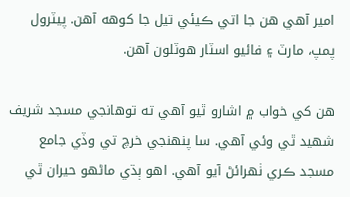امير آهي هن جا اتي ڪيئي تيل جا کوهه آهن. پيٽرول پمپ، مارٽ ۽ فائيو اسٽار هوٽلون آهن.

هن کي خواب ۾ اشارو ٿيو آهي ته توهانجي مسجد شريف شهيد ٿي وئي آهي. سا پنهنجي خرچ تي وڏي جامع مسجد ڪري ٺهرائڻ آيو آهي. اهو ٻڌي ماڻهو حيران ٿي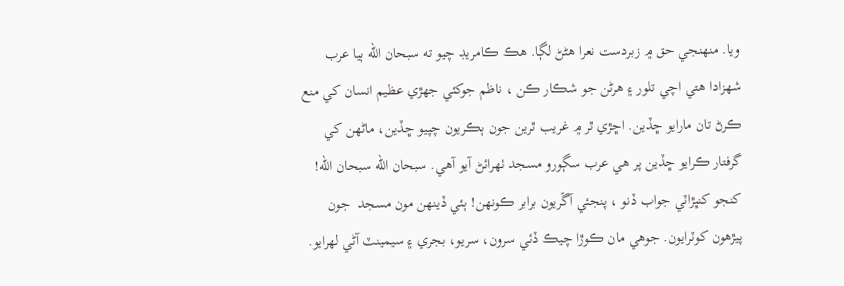ويا. منهنجي حق ۾ زبردست نعرا هڻڻ لڳا. هڪ ڪامريڊ چيو ته سبحان الله ٻيا عرب شهزادا هتي اچي تلور ۽ هرڻن جو شڪار ڪن ، ناظم جوکئي جهڙي عظيم انسان کي منع ڪرڻ تان مارايو ڇڏين. اڇڙي ٿر ۾ غريب ٿرين جون ٻڪريون چپيو ڇڏين، ماڻهن کي گرفتار ڪرايو ڇڏين پر هي عرب سڳورو مسجد ٺهرائڻ آيو آهي. سبحان الله سبحان الله! کنجو کنڀڙاٽي جواب ڏنو ، پنجئي آڱريون برابر ڪونهن! ٻئي ڏينهن مون مسجد  جون پيڙهون کوٽرايون. جوهي مان ڪوڙا چيڪ ڏئي سرون، سريو، بجري ۽ سيمينٽ آڻي لهرايو.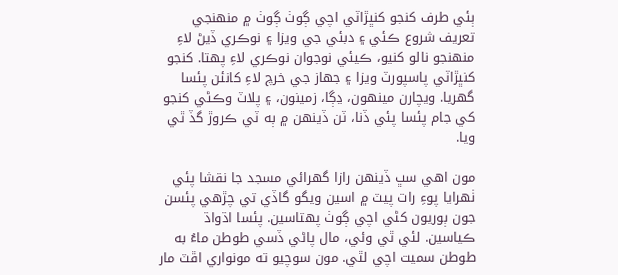ٻئي طرف کنجو کنڀڙاٽي اچي ڳوٺ ڳوٺ ۾ منهنجي تعريف شروع ڪئي ۽ دبئي جي ويزا ۽ نوڪري ڏيڻ لاءِ  منهنجو نالو کنيو، ڪيئي نوجوان نوڪري لاءِ پهتا. کنجو کنڀڙاٽي پاسپورٽ ويزا ۽ جهاز جي خرچ لاءِ کانئن پئسا گهريا. ويچارن مينهون، ڍڳا، زمينون، ۽ پلاٽ وڪڻي کنجو کي جام پئسا پئي ڏنا، ٽن ڏينهن ۾ ٻه ٽي ڪروڙ گڏ ٿي ويا.

مون اهي سڀ ڏينهن رازا گهرائي مسجد جا نقشا پئي ٺهرايا پوءِ رات پيٽ ۾ اسين ويگو گاڏي تي چڙهي پئسن جون ٻوريون کڻي اچي ڳوٺ پهتاسين. پئسا اڌواڌ ڪياسين. لئي ٿي وئي، مال پاڻي ڏسي طوطن ماءُ به طوطن سميت اچي لٿي. مون سوچيو ته مونواري اڦٽ مار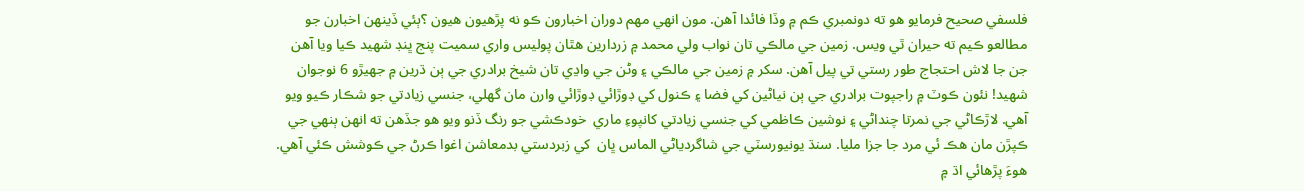فلسفي صحيح فرمايو هو ته دونمبري ڪم ۾ وڏا فائدا آهن. مون انهي مهم دوران اخبارون ڪو نه پڙهيون هيون ؟ٻئي ڏينهن اخبارن جو مطالعو ڪيم ته حيران ٿي ويس. زمين جي مالڪي تان نواب ولي محمد ۾ زردارين هٿان پوليس واري سميت پنج ڀنڊ شهيد ڪيا ويا آهن جن جا لاش احتجاج طور رستي تي پيل آهن. سکر ۾ زمين جي مالڪي ۽ وڻن جي واڍي تان شيخ برادري جي ٻن ڌرين ۾ جهيڙو 6 نوجوان شهيد! نئون ڪوٽ ۾ راجپوت برادري جي ٻن نياڻين کي فضا ۽ ڪنول کي ڊوڙائي ڊوڙائي وارن مان گهلي، جنسي زيادتي جو شڪار ڪيو ويو آهي. لاڙڪاڻي جي نمرتا چنداڻي ۽ نوشين ڪاظمي کي جنسي زيادتي کانپوءِ ماري  خودڪشي جو رنگ ڏنو ويو هو جڏهن ته انهن ٻنهي جي ڪپڙن مان هڪ ئي مرد جا جزا مليا. سنڌ يونيورسٽي جي شاگردياڻي الماس ڀان  کي زبردستي بدمعاشن اغوا ڪرڻ جي ڪوشش ڪئي آهي. هوءَ پڙهائي اڌ ۾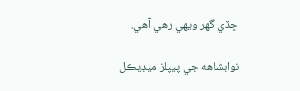ڇڏي گهر ويهي رهي آهي.

نوابشاهه جي پيپلز ميڊيڪل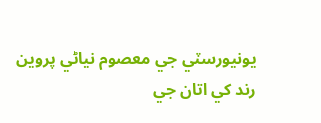يونيورسٽي جي معصوم نياڻي پروين رند کي اتان جي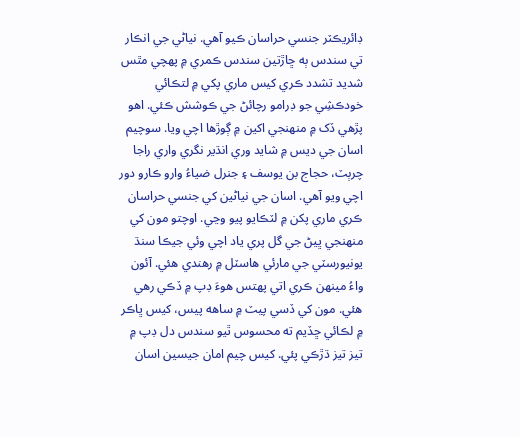ڊائريڪٽر جنسي حراسان ڪيو آهي. نياڻي جي انڪار تي سندس ٻه ڇاڙتين سندس ڪمري ۾ پهچي مٿس شديد تشدد ڪري کيس ماري پکي ۾ لتڪائي خودڪشِي جو ڊرامو رچائڻ جي ڪوشش ڪئي. اهو پڙهي ڏک ۾ منهنجي اکين ۾ ڳوڙها اچي ويا. سوچيم اسان جي ديس ۾ شايد وري انڌير نگري واري راجا چرٻٽ، حجاج بن يوسف ۽ جنرل ضياءُ وارو ڪارو دور اچي ويو آهي. اسان جي نياڻين کي جنسي حراسان ڪري ماري پکن ۾ لٽڪايو پيو وڃي. اوچتو مون کي منهنجي ڀيڻ جي گل پري ياد اچي وئي جيڪا سنڌ يونيورسٽي جي مارئي هاسٽل ۾ رهندي هئي. آئون واءُ مينهن ڪري اتي پهتس هوءَ ڊپ ۾ ڏڪي رهي هئي. مون کي ڏسي پيٽ ۾ ساهه پيس، کيس ڀاڪر ۾ لڪائي ڇڏيم ته محسوس ٿيو سندس دل ڊپ ۾ تيز تيز ڌڙڪي پئي. کيس چيم امان جيسين اسان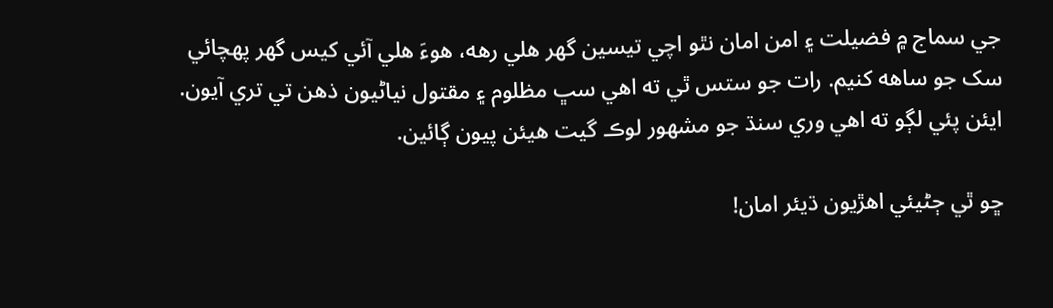جي سماج ۾ فضيلت ۽ امن امان نٿو اچي تيسين گهر هلي رهه، هوءَ هلي آئي کيس گهر پهچائي سک جو ساهه کنيم. رات جو ستس ٿي ته اهي سڀ مظلوم ۽ مقتول نياڻيون ذهن تي تري آيون. ايئن پئي لڳو ته اهي وري سنڌ جو مشهور لوڪ گيت هيئن پيون ڳائين.

ڇو ٿي ڄڻيئي اهڙيون ڌيئر امان!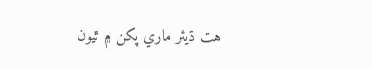هت ڌيئر ماري پکن ۾ ٿيون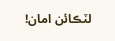لٽڪائن امان!